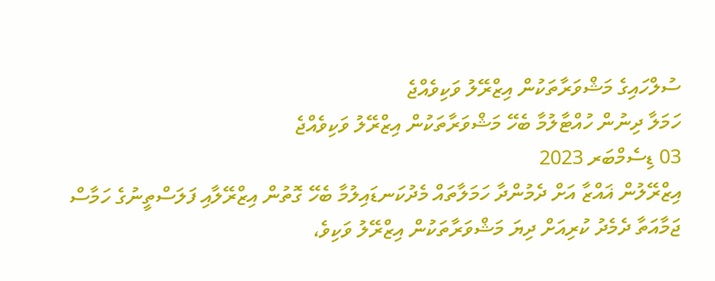ސުލްހައިގެ މަޝްވަރާތަކުން އިޒްރޭލު ވަކިވެއްޖެ
ހަމަލާ ދިނުން ހުއްޓާލުމާ ބެހޭ މަޝްވަރާތަކުން އިޒްރޭލު ވަކިވެއްޖެ
03 ޑިސެމްބަރ 2023
އިޒްރޭލުން ޣައްޒާ އަށް ދެމުންދާ ހަމަލާތައް މެދުކަނޑައިލުމާ ބެހޭ ގޮތުން އިޒްރޭލާއި ފަލަސްތީނުގެ ހަމާސް ޖަމާއަތާ ދެމެދު ކުރިއަށް ދިޔަ މަޝްވަރާތަކުން އިޒްރޭލު ވަކިވެ،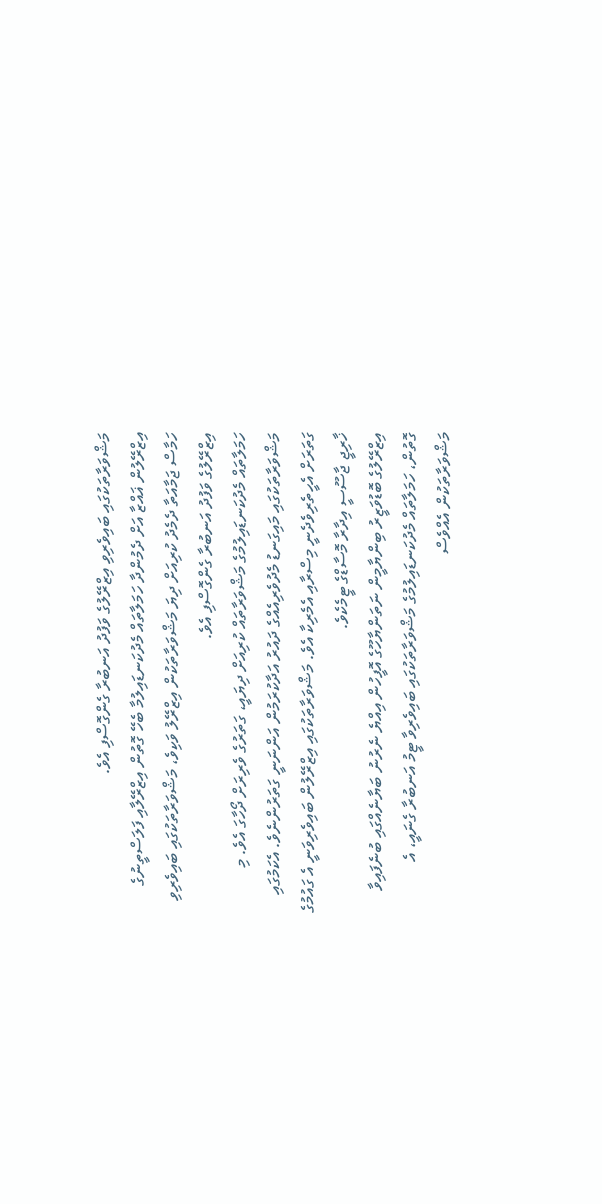މަޝްވަރާތަކުގައި ބައިވެރިވި އިޒްރޭލުގެ ވަފުދު އަނބުރާ ގެންގޮސްފި އެވެ.
އިޒްރޭލުން ޣައްޒާ އަށް ދެމުންދާ ހަމަލާތައް މެދުކަނޑައިލުމާ ބެހޭ ގޮތުން އިޒްރޭލާއި ފަލަސްތީނުގެ ހަމާސް ޖަމާއަތާ ދެމެދު ކުރިއަށް ދިޔަ މަޝްވަރާތަކުން އިޒްރޭލު ވަކިވެ، މަޝްވަރާތަކުގައި ބައިވެރިވި އިޒްރޭލުގެ ވަފުދު އަނބުރާ ގެންގޮސްފި އެވެ.
ހަމަލާތައް މެދުކަނޑައިލުމުގެ މަޝްވަރާތައް ކުރިއަށް ދިޔައީ، ގަތަރުގެ ވެރިރަށް ދޯހާގަ އެވެ. މި މަޝްވަރާތަކުގައި މައިގަނޑު މެދުވެރިއެއްގެ ދައުރު އަދާކުރަމުން އަންނަނީ ގަތަރުންނެވެ. އެކަމުގައި ގަތަރަށް އެހީތެރިވެދެނީ މިސްރާއި އެމެރިކާ އެވެ. މަޝްވަރާތަކުގައި އިޒްރޭލުން ބައިވެރިވަނީ އެ ގައުމުގެ ޚާރިޖީ ޖާސޫސީ އިދާރާ މޮސާޑްގެ ޓީމެކެވެ.
އިޒްރޭލުގެ ބޮޑުވަޒީރު ބިންޔާމީން ނަތަންޔާހޫގެ އޮފީހުން އިއްޔެ ނެރުނު ބަޔާނެއްގައި ބުނެފައިވާ ގޮތުން، ހަމަލާތައް މެދުކަނޑައިލުމުގެ މަޝްވަރާތަކުގައި ބައިވެރިވާ ޓީމު އަނބުރާ ގެނައީ، އެ މަޝްވަރާތަކުން އެއްވެސް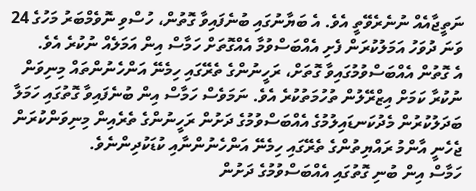ނަތީޖާއެއް ނުނެރެވޭތީ އެވެ. އެ ބަޔާނުގައި ބުނެފައިވާ ގޮތުން، ހުސްވި ނޮވެމްބަރު މަހުގެ 24 ވަނަ ދުވަހު އަމަލުކުރަން ފެށި އެއްބަސްވުމާ އެއްގޮތަށް ހަމާސް އިން އަމަލެއް ނުކުރެ އެވެ.
އެ ގޮތުން އެއްބަސްވުމުގައިވާ ގޮތަށް، ރަހީނުންގެ ތެރޭގައި ހިމެނޭ އަންހެނުންތައް މިނިވަން ނުކުރާ ކަމަށް އިޒްރޭލުން ތުހުމަތުކުރެ އެވެ. ނަމަވެސް ހަމާސް އިން ބުނެފައިވާ ގޮތުގައި ހަމަލާ ބަދަލުކުރުން މެދުކަނޑައިލުމުގެ އެއްބަސްވުމުގެ ދަށުން ރަހީނުންގެ ތެރެއިން މިނިވަންކުރަން ޖެހެނީ އާންމު ރައްޔިތުންގެ ތެރޭގައި ހިމެނޭ އަންހެނުންނާއި ކުޑަކުދިންނެވެ.
ހަމާސް އިން ބުނި ގޮތުގައި އެއްބަސްވުމުގެ ދަށުން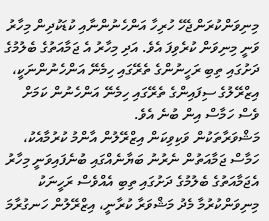މިނިވަންކުރަންޖެހޭ ހުރިހާ އަންހެނުންނާއި ކުޑަކުދިން މިހާރު ވަނީ މިނިވަން ކުރެވިފަ އެވެ. އަދި މިހާރު އެ ޖަމާއަތުގެ ބެލުމުގެ ދަށުގައި ތިބި ރަހީނުންގެ ތެރޭގައި ހިމެނޭ އަންހެނުންނަކީ، އިޒްރޭލުގެ ސިފައިންގެ ތެރޭގައި ހިމެނޭ އަންހެނުން ކަމަށް ވެސް ހަމާސް އިން ބުނެ އެވެ.
މަޝްވަރާތަކުން ވަކިވިކަން އިޒްރޭލުން އާންމު ކުރުމާއެކު، ހަމާސް ޖަމާއަތުން ނެރުނު ބަޔާނެއްގައި ބުނެފައިވަނީ މިހާރު އެޖަމާއަތުގެ ބެލުމުގެ ދަށުގައި ތިބި އެއްވެސް ރަހީނަކު މިނިވަންކުރުމާ މެދު މަޝްވަރާ ކުރާނީ، އިޒްރޭލުން ހަނގުރާމަ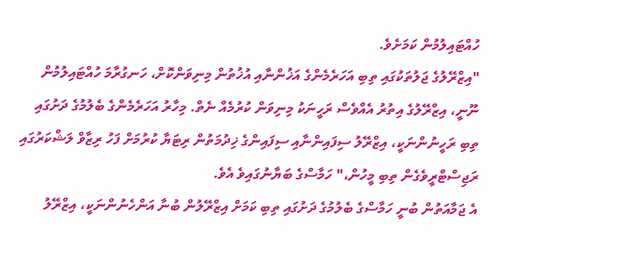ހުއްޓައިލުމުން ކަމަށެވެ.
"އިޒްރޭލުގެ ޖަލުތަކުގައި ތިބި އަހަރެމެންގެ އަޚުންނާއި އުޚުތުން މިނިވަންކޮށް، ހަނގުރާމަ ހުއްޓައިލުމުން ނޫނީ، އިޒްރޭލުގެ އިތުރު އެއްވެސް ރަހީނަކު މިނިވަން ކުރުމެއް ނެތް. މިހާރު އަހަރެމެންގެ ބެލުމުގެ ދަށުގައި ތިބި ރަހީނުންނަކީ، އިޒްރޭލު ސިފައިންނާއި ސިފައިންގެ ޚިދުމަތުން ރިޓަޔާ ކުރުމަށް ފަހު ރިޒާވް ލަޝްކަރުގައި ރަޖިސްޓްރީވެގެން ތިބި މީހުން،" ހަމާސްގެ ބަޔާނުގައިވެ އެވެ.
އެ ޖަމާއަތުން ބުނީ ހަމާސްގެ ބެލުމުގެ ދަށުގައި ތިބި ކަމަށް އިޒްރޭލުން ބުނާ އަންހެނުންނަކީ، އިޒްރޭލު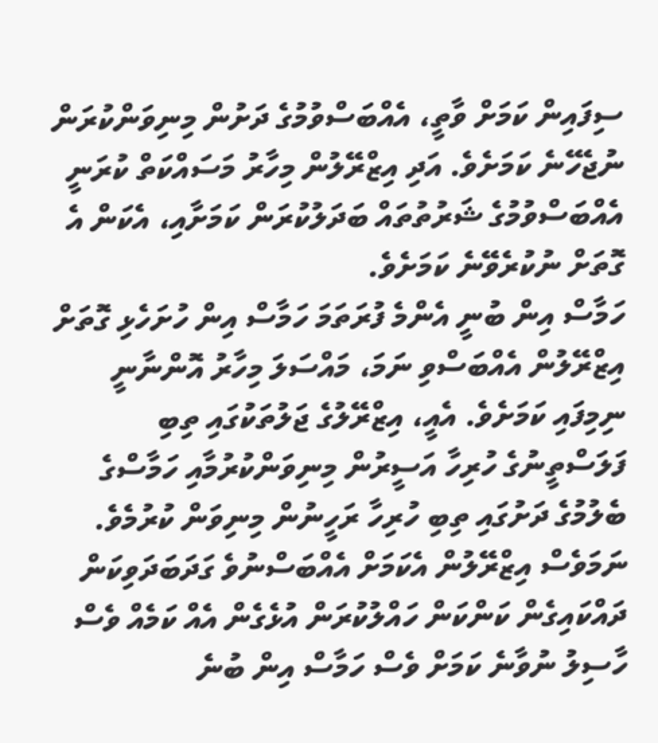ސިފައިން ކަމަށް ވާތީ، އެއްބަސްވުމުގެ ދަށުން މިނިވަންކުރަން ނުޖެހޭނެ ކަމަށެވެ. އަދި އިޒްރޭލުން މިހާރު މަސައްކަތް ކުރަނީ އެއްބަސްވުމުގެ ޝަރުތުތައް ބަދަލުކުރަން ކަމަށާއި، އެކަން އެ ގޮތަށް ނުކުރެވޭނެ ކަމަށެވެ.
ހަމާސް އިން ބުނީ އެންމެ ފުރަތަމަ ހަމާސް އިން ހުށަހެޅި ގޮތަށް އިޒްރޭލުން އެއްބަސްވި ނަމަ، މައްސަލަ މިހާރު އޮންނާނީ ނިމިފައި ކަމަށެވެ. އެއީ، އިޒްރޭލުގެ ޖަލުތަކުގައި ތިބި ފަލަސްތީނުގެ ހުރިހާ އަސީރުން މިނިވަންކުރުމާއި ހަމާސްގެ ބެލުމުގެ ދަށުގައި ތިބި ހުރިހާ ރަހީނުން މިނިވަން ކުރުމެވެ. ނަމަވެސް އިޒްރޭލުން އެކަމަށް އެއްބަސްނުވެ ގަދަބަދަވިކަން ދައްކައިގެން ކަންކަން ހައްލުކުރަން އުޅެގެން އެއް ކަމެއް ވެސް ހާސިލު ނުވާނެ ކަމަށް ވެސް ހަމާސް އިން ބުނެ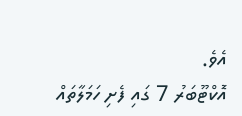އެވެ.
އޮކްޓޫބަރު 7 ގައި ފެށި ހަމަލާތައް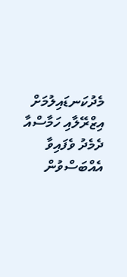މެދުކަނޑައިލުމަށް އިޒްރޭލާއި ހަމާސްއާ ދެމެދު ވެފައިވާ އެއްބަސްވުން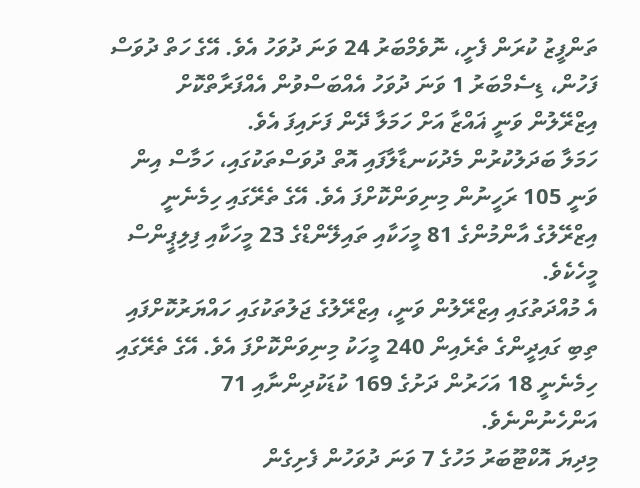ތަންފީޒު ކުރަން ފެށީ، ނޮވެމްބަރު 24 ވަނަ ދުވަހު އެވެ. އޭގެ ހަތް ދުވަސް ފަހުން، ޑިސެމްބަރު 1 ވަނަ ދުވަހު އެއްބަސްވުން އެއްފަރާތްކޮށް އިޒްރޭލުން ވަނީ ޣައްޒާ އަށް ހަމަލާ ދޭން ފަށައިފަ އެވެ.
ހަމަލާ ބަދަލުކުރުން މެދުކަނޑާލާފައި އޮތް ދުވަސްތަކުގައި، ހަމާސް އިން ވަނީ 105 ރަހީނުން މިނިވަންކޮށްފަ އެވެ. އޭގެ ތެރޭގައި ހިމެނެނީ އިޒްރޭލުގެ އާންމުންގެ 81 މީހަކާއި ތައިލޭންޑްގެ 23 މީހަކާއި ފިލިޕީންސް މީހެކެވެ.
އެ މުއްދަތުގައި އިޒްރޭލުން ވަނީ، އިޒްރޭލުގެ ޖަލުތަކުގައި ހައްޔަރުކޮށްފައި ތިބި ގައިދީންގެ ތެރެއިން 240 މީހަކު މިނިވަންކޮށްފަ އެވެ. އޭގެ ތެރޭގައި ހިމެނެނީ 18 އަހަރުން ދަށުގެ 169 ކުޑަކުދިންނާއި 71 އަންހެނުންނެވެ.
މިދިޔަ އޮކްޓޫބަރު މަހުގެ 7 ވަނަ ދުވަހުން ފެށިގެން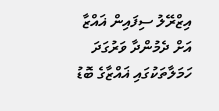އިޒްރޭލު ސިފައިން ޣައްޒާ އަށް ދެމުންދާ ވަރުގަދަ ހަމަލާތަކުގައި ޣައްޒާގެ ބޮޑު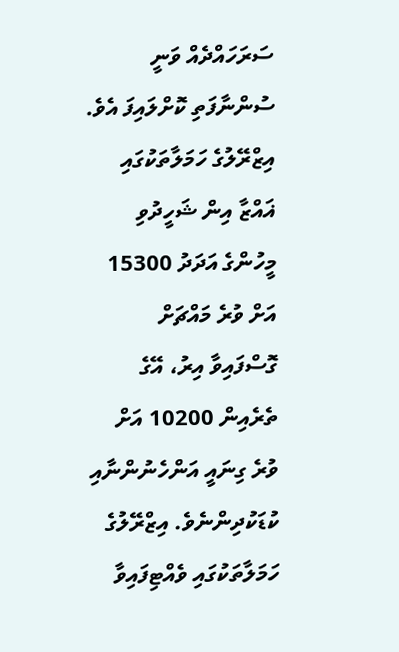ސަރަހައްދެއް ވަނީ ސުންނާފަތި ކޮށްލައިފަ އެވެ. އިޒްރޭލުގެ ހަމަލާތަކުގައި ޣައްޒާ އިން ޝަހީދުވި މީހުންގެ އަދަދު 15300 އަށް ވުރެ މައްޗަށް ގޮސްފައިވާ އިރު، އޭގެ ތެރެއިން 10200 އަށް ވުރެ ގިނައީ އަންހެނުންނާއި ކުޑަކުދިންނެވެ. އިޒްރޭލުގެ ހަމަލާތަކުގައި ވެއްޓިފައިވާ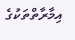އިމާރާތްތަކުގެ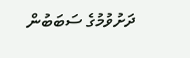ދަށުވުމުގެ ސަބަބުން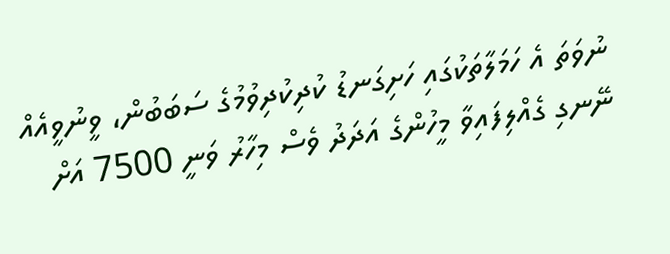ނުވަތަ އެ ހަމަލާތަކުގައި ހަށިގަނޑު ކުދިކުދިވުމުގެ ސަބަބުން، ވީނުވީއެއް ނޭނގި ގެއްލިފައިވާ މީހުންގެ އަދަދު ވެސް މިހާރު ވަނީ 7500 އަށް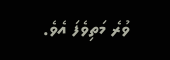ވުރެ މަތިވެފަ އެވެ.